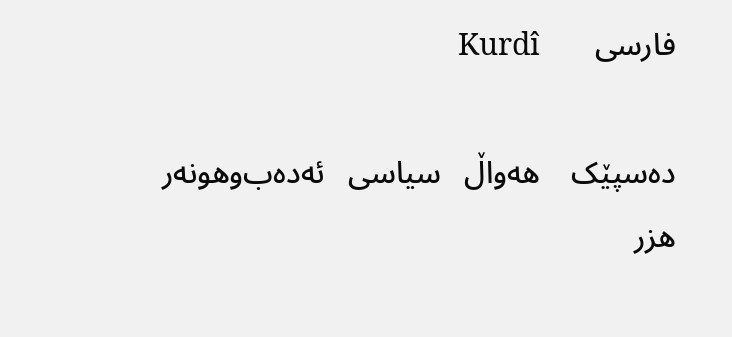فارسی       Kurdî

ده‌سپێک    هه‌واڵ   سیاسی   ئه‌ده‌ب‌وهونه‌ر   هزر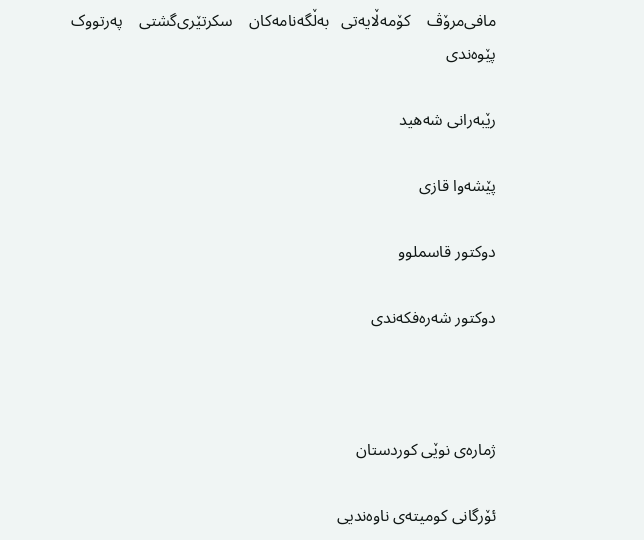مافی‌مرۆڤ    کۆمه‌ڵایه‌تی   به‌ڵگه‌نامه‌کان    سکرتێری‌گشتی    په‌رتووک    پێوه‌ندی

رێبه‌رانی شه‌هید

پێشه‌وا قازی‌

دوكتور قاسملوو

دوكتور شه‌ره‌فکه‌ندی



ژماره‌ی نوێی كوردستان

ئۆرگانی كومیته‌ی ناوه‌ندیی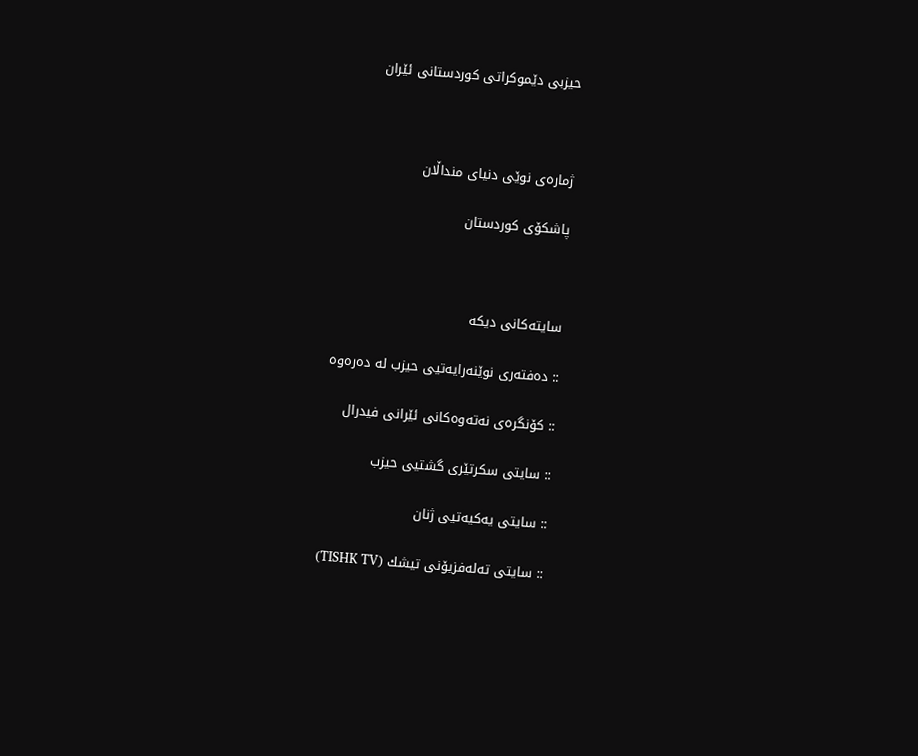حیزبی دێموكراتی كوردستانی ئێران



ژماره‌ی نوێی دنیای منداڵان

پاشكۆی كوردستان



سایته‌کانی دیکه

:: ده‌فته‌ری نوێنه‌رایه‌تیی حیزب له ده‌ره‌وه

:: كۆنگره‌ی‌ نه‌ته‌وه‌كانی‌ ئێرانی‌ فیدرال

:: سایتی سکرتێری گشتیی حیزب

:: سایتی یه‌كیه‌تیی ژنان

:: سایتی ته‌له‌فزیۆنی‌ تیشك (TISHK TV)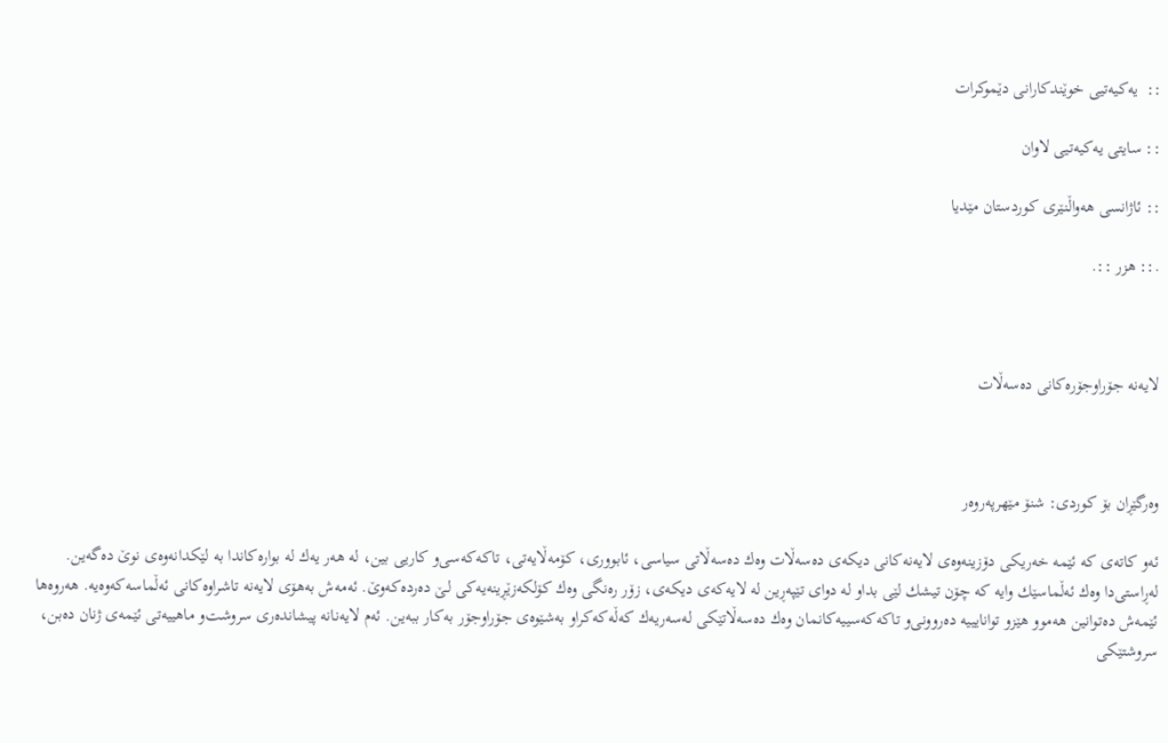::  یه‌كیه‌تیی‌ خوێندكارانی‌ دێموكرات

:: سایتی یه‌کیه‌تیی لاوان

:: ئاژانسی هه‌واڵنێری كوردستان مێدیا

.:: هزر ::.



لایه‌نه‌ جۆراوجۆره‌كانی‌ ده‌سه‌ڵات



وه‌رگێڕان بۆ كوردی‌: شنۆ مێهرپه‌روه‌ر

ئه‌و كاته‌ی‌ كه‌ ئێمه‌ خه‌ریكی‌ دۆزینه‌وه‌ی‌ لایه‌نه‌كانی‌ دیكه‌ی‌ ده‌سه‌ڵات وه‌ك ده‌سه‌ڵاتی‌ سیاسی‌، ئابووری‌، كۆمه‌ڵایه‌تی‌، تاكه‌كه‌سی‌‌و كاریی‌ بین، له‌ هه‌ر یه‌ك له‌ بواره‌كاندا به‌ لێكدانه‌وه‌ی‌ نوێ‌ ده‌گه‌ین. له‌ڕاستی‌دا وه‌ك ئه‌ڵماسێك وایه‌ كه‌ چۆن تیشك لێی‌ بدا‌و له‌ دوای‌ تێپه‌ڕین له‌ لایه‌كه‌ی‌ دیكه‌ی‌، زۆر ره‌نگی‌ وه‌ك كۆلكه‌زێڕینه‌یه‌كی‌ لـێ‌ ده‌رده‌كه‌وێ‌. ئه‌مه‌ش به‌هۆی‌ لایه‌نه‌ تاشراوه‌كانی‌ ئه‌ڵماسه‌كه‌وه‌یه‌. هه‌روه‌ها ئێمه‌ش ده‌توانین هه‌موو هێز‌و توانایییه‌ ده‌روونی‌‌و تاكه‌كه‌سییه‌كانمان وه‌ك ده‌سه‌ڵاتێكی‌ له‌سه‌ریه‌ك كه‌ڵه‌كه‌كراو به‌شێوه‌ی‌ جۆراوجۆر به‌كار ببه‌ین. ئه‌م لایه‌نانه‌ پیشانده‌ری‌ سروشت‌و ماهییه‌تی‌ ئێمه‌ی‌ ژنان ده‌بن، سروشتێكی‌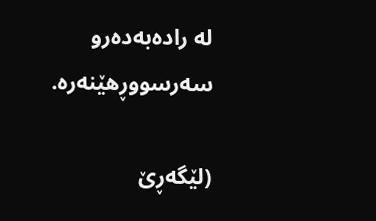له‌ راده‌به‌ده‌ر‌و سه‌رسووڕهێنه‌ره‌.

(لێگه‌ڕێ‌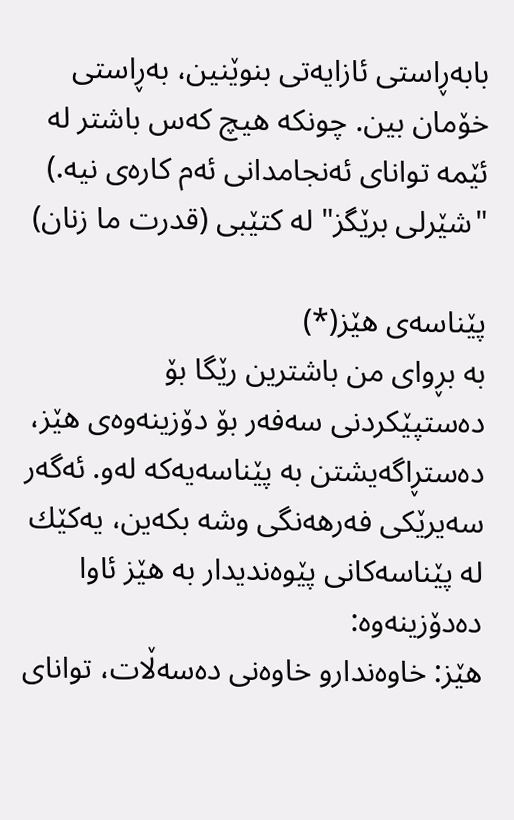بابه‌ڕاستی‌ ئازایه‌تی‌ بنوێنین، به‌ڕاستی‌ خۆمان بین. چونكه‌ هیچ كه‌س باشتر له‌ ئێمه‌ توانای‌ ئه‌نجامدانی‌ ئه‌م كاره‌ی‌ نیه‌.) "شێرلی‌ برێگز" له‌ كتێبی‌ (قدرت ما زنان)

پێناسه‌ی‌ هێز(*)
به‌ بڕوای‌ من باشترین رێگا بۆ ده‌ستپێكردنی‌ سه‌فه‌ر بۆ دۆزینه‌وه‌ی‌ هێز، ده‌ستڕاگه‌یشتن به‌ پێناسه‌یه‌كه‌ له‌و. ئه‌گه‌ر سه‌یرێكی‌ فه‌رهه‌نگی‌ وشه‌ بكه‌ین، یه‌كێك له‌ پێناسه‌كانی‌ پێوه‌ندیدار به‌ هێز ئاوا ده‌دۆزینه‌وه‌:
هێز: خاوه‌ندار‌و خاوه‌نی‌ ده‌سه‌ڵات، توانای‌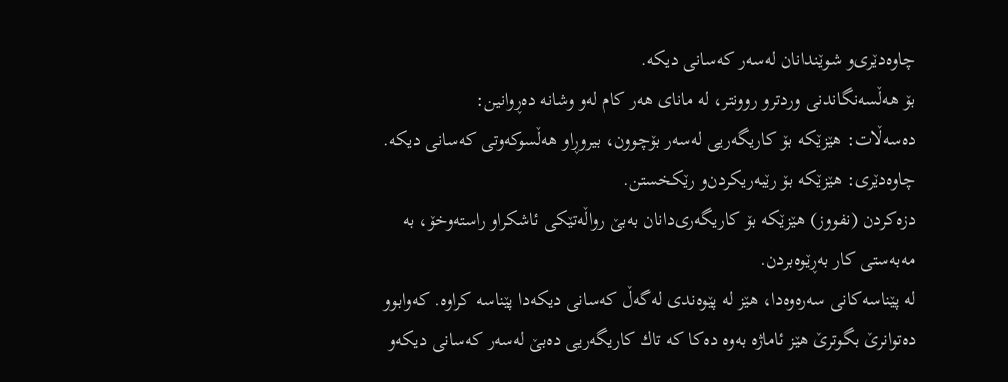چاوه‌دێری‌‌و شوێندانان له‌سه‌ر كه‌سانی‌ دیكه‌.
بۆ هه‌ڵسه‌نگاندنی‌ وردتر‌و روونتر، له‌ مانای‌ هه‌ر كام له‌و وشانه‌ ده‌ڕوانین:
ده‌سه‌ڵات: هێزێكه‌ بۆ كاریگه‌ریی‌ له‌سه‌ر بۆچوون، بیر‌وڕا‌و هه‌ڵسوكه‌وتی‌ كه‌سانی‌ دیكه‌.
چاوه‌دێری‌: هێزێكه‌ بۆ رێبه‌ریكردن‌و رێكخستن.
دزه‌كردن (نفووز) هێزێكه‌ بۆ كاریگه‌ری‌دانان به‌بێ‌ رواڵه‌تێكی‌ ئاشكرا‌و راسته‌وخۆ، به‌ مه‌به‌ستی‌ كار به‌ڕێوه‌بردن.
له‌ پێناسه‌كانی‌ سه‌ره‌وه‌دا، هێز له‌ پێوه‌ندی‌ له‌گه‌ڵ‌ كه‌سانی‌ دیكه‌دا پێناسه‌ كراوه‌. كه‌وابوو ده‌توانرێ‌ بگوترێ‌ هێز ئاماژه‌ به‌وه‌ ده‌كا كه‌ تاك كاریگه‌ریی‌ ده‌بێ‌ له‌سه‌ر كه‌سانی‌ دیكه‌‌و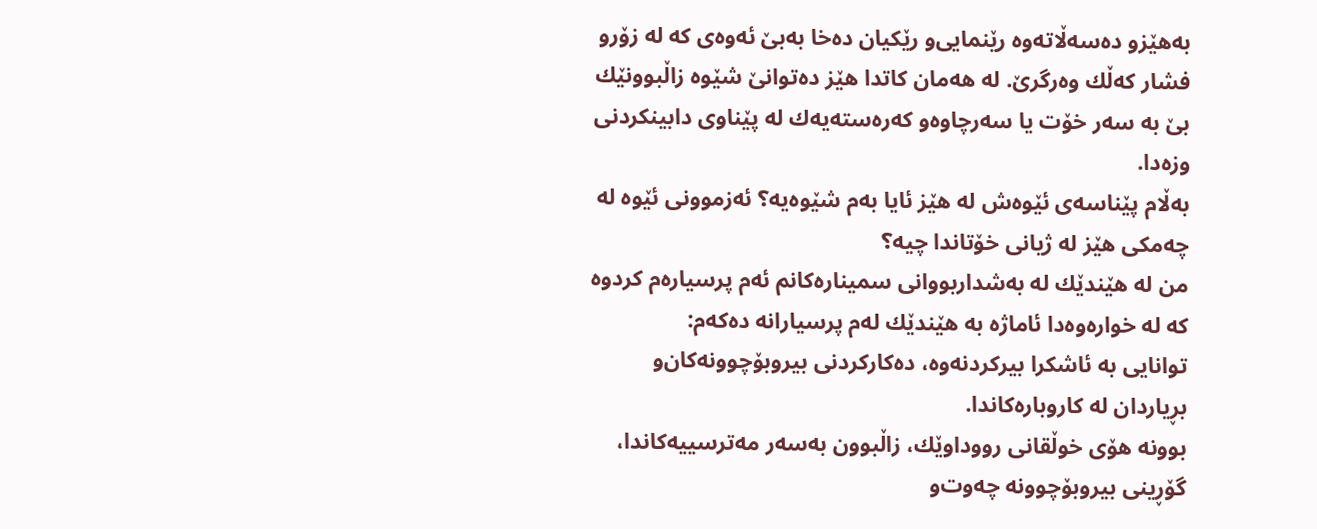به‌هێز‌و ده‌سه‌ڵاته‌وه‌ رێنمایی‌‌و رێكیان ده‌خا به‌بێ‌ ئه‌وه‌ی‌ كه‌ له‌ زۆر‌و فشار كه‌ڵك وه‌رگرێ‌. له‌ هه‌مان كاتدا هێز ده‌توانێ‌ شێوه‌ زاڵبوونێك بێ‌ به‌ سه‌ر خۆت یا سه‌رچاوه‌‌و كه‌ره‌سته‌یه‌ك له‌ پێناوی‌ دابینكردنی‌ وزه‌دا.
به‌ڵام پێناسه‌ی‌ ئێوه‌ش له‌ هێز ئایا به‌م شێوه‌یه‌؟ ئه‌زموونی‌ ئێوه‌ له‌ چه‌مكی‌ هێز له‌ ژیانی‌ خۆتاندا چیه‌؟
من له‌ هێندێك له‌ به‌شداربووانی‌ سمیناره‌كانم ئه‌م پرسیاره‌م كردوه‌ كه‌ له‌ خواره‌وه‌دا ئاماژه‌ به‌ هێندێك له‌م پرسیارانه‌ ده‌كه‌م:
توانایی‌ به‌ ئاشكرا بیركردنه‌وه‌، ده‌كاركردنی‌ بیر‌وبۆچوونه‌كان‌و بڕیاردان له‌ كار‌وباره‌كاندا.
بوونه‌ هۆی‌ خوڵقانی‌ رووداوێك، زاڵبوون به‌سه‌ر مه‌ترسییه‌كاندا، گۆڕینی‌ بیر‌وبۆچوونه‌ چه‌وت‌و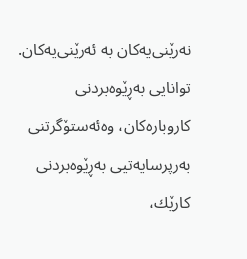نه‌رێنی‌یه‌كان به‌ ئه‌رێنی‌یه‌كان.
توانایی‌ به‌ڕێوه‌بردنی‌ كار‌وباره‌كان، وه‌ئه‌ستۆگرتنی‌ به‌رپرسایه‌تیی‌ به‌ڕێوه‌بردنی‌ كارێك،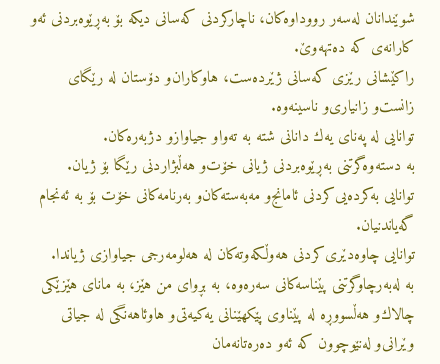شوێندانان له‌سه‌ر رووداوه‌كان، ناچاركردنی‌ كه‌سانی‌ دیكه‌ بۆ به‌ڕێوه‌بردنی‌ ئه‌و كارانه‌ی‌ كه‌ ده‌تهه‌وێ‌.
راكێشانی‌ رێزی‌ كه‌سانی‌ ژێرده‌ست، هاوكاران‌و دۆستان له‌ رێگای‌ زانست‌و زانیاری‌‌و ناسینه‌وه‌.
توانایی‌ له‌ په‌نای‌ یه‌ك دانانی‌ شته‌ به‌ ته‌واو جیاواز‌و دژبه‌ره‌كان.
به‌ دسته‌وه‌گرتنی‌ به‌ڕێوه‌بردنی‌ ژیانی‌ خۆت‌و هه‌ڵبژاردنی‌ رێگا بۆ ژیان.
توانایی‌ به‌كرده‌یی‌كردنی‌ ئامانج‌و مه‌به‌سته‌كان‌و به‌رنامه‌كانی‌ خۆت بۆ به‌ ئه‌نجام گه‌یاندنیان.
توانایی‌ چاوه‌دێری‌كردنی‌ هه‌وڵكه‌وته‌كان له‌ هه‌لومه‌رجی‌ جیاوازی‌ ژیاندا.
به‌ له‌به‌رچاوگرتنی‌ پێناسه‌كانی‌ سه‌ره‌وه‌، به‌ بڕوای‌ من هێز، به‌ مانای‌ هێزێكی‌ چالاك‌و هه‌ڵسووڕه‌ له‌ پێناوی‌ پێكهێنانی‌ یه‌كیه‌تی‌‌و هاوئاهه‌نگی‌ له‌ جیاتی‌ وێرانی‌‌و له‌نێوچوون كه‌ ئه‌و ده‌ره‌تانه‌مان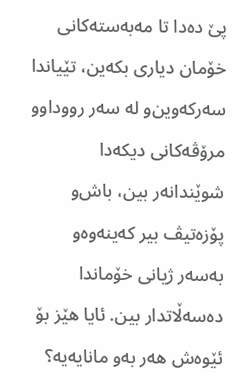پێ‌ ده‌دا تا مه‌به‌سته‌كانی‌ خۆمان دیاری‌ بكه‌ین، تێیاندا سه‌ركه‌وین‌و له‌ سه‌ر رووداو‌و مرۆڤه‌كانی‌ دیكه‌دا شوێندانه‌ر بین، باش‌و پۆزه‌تیڤ بیر كه‌ینه‌وه‌‌و به‌سه‌ر ژیانی‌ خۆماندا ده‌سه‌ڵاتدار بین. ئایا هێز بۆ ئێوه‌ش هه‌ر به‌و مانایه‌یه‌؟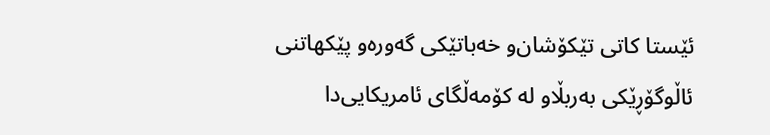ئێستا كاتی‌ تێكۆشان‌و خه‌باتێكی‌ گه‌وره‌‌و پێكهاتنی‌ ئاڵوگۆڕێكی‌ به‌ربڵاو له‌ كۆمه‌ڵگای‌ ئامریكایی‌دا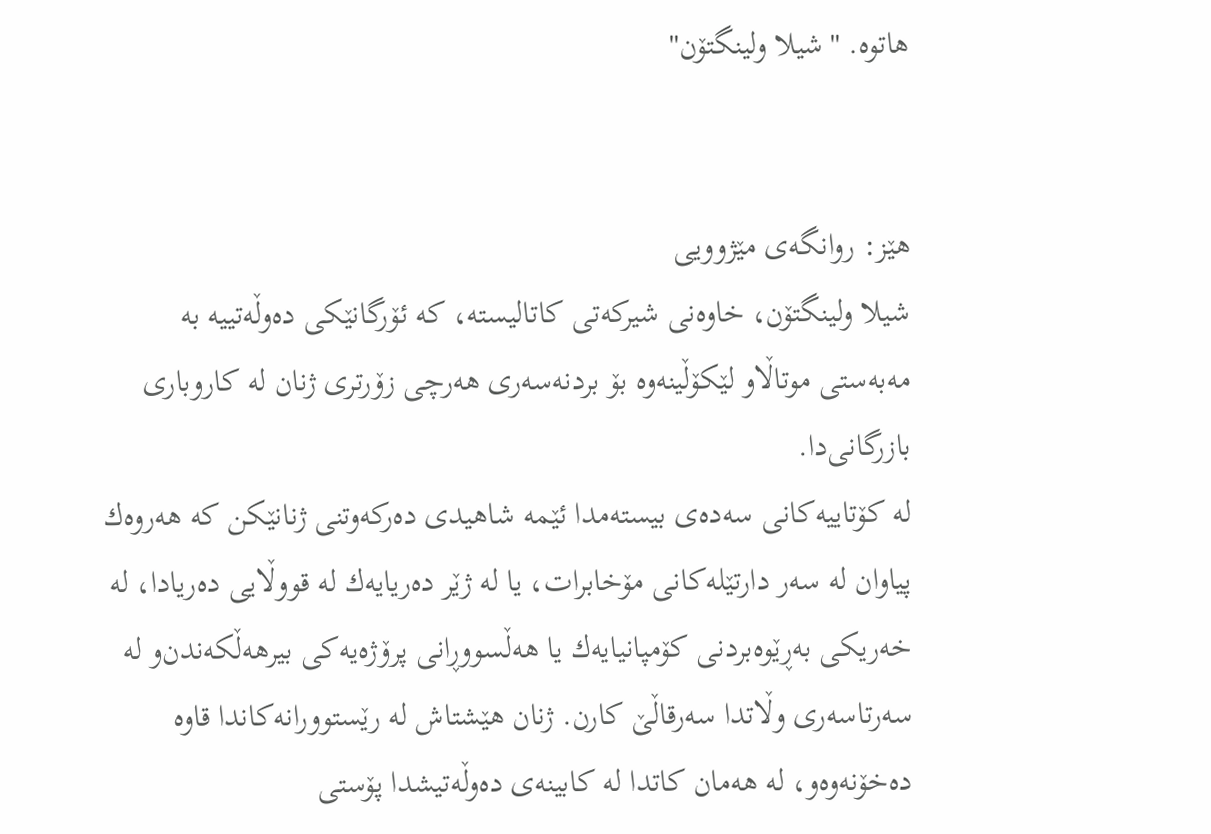هاتوه‌. "شیلا ولینگتۆن"


هێز: روانگه‌ی‌ مێژوویی‌
شیلا ولینگتۆن، خاوه‌نی‌ شیركه‌تی‌ كاتالیسته‌، كه‌ ئۆرگانێكی‌ ده‌وڵه‌تییه‌ به‌ مه‌به‌ستی‌ موتاڵا‌و لێكۆڵینه‌وه‌ بۆ بردنه‌سه‌ری‌ هه‌رچی‌ زۆرتری‌ ژنان له‌ كار‌وباری‌ بازرگانی‌دا.
له‌ كۆتاییه‌كانی‌ سه‌ده‌ی‌ بیسته‌مدا ئێمه‌ شاهیدی‌ ده‌ركه‌وتنی‌ ژنانێكن كه‌ هه‌روه‌ك پیاوان له‌ سه‌ر دارتێله‌كانی‌ مۆخابرات، یا له‌ ژێر ده‌ریایه‌ك له‌ قووڵایی‌ ده‌ریادا، له‌ خه‌ریكی‌ به‌ڕێوه‌بردنی‌ كۆمپانیایه‌ك یا هه‌ڵسووڕانی‌ پرۆژه‌یه‌كی‌ بیرهه‌ڵكه‌ندن‌و له‌ سه‌رتاسه‌ری‌ وڵاتدا سه‌رقاڵێ‌ كارن. ژنان هێشتاش له‌ رێستوورانه‌كاندا قاوه‌ ده‌خۆنه‌وه‌‌و، له‌ هه‌مان كاتدا له‌ كابینه‌ی‌ ده‌وڵه‌تیشدا پۆستی‌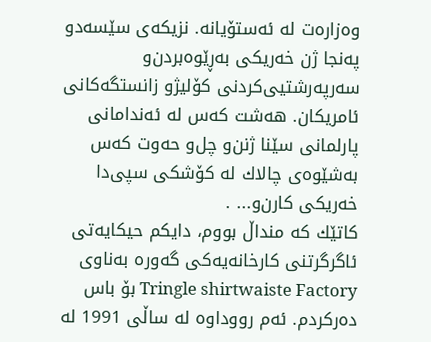وه‌زاره‌ت له‌ ئه‌ستۆیانه‌. نزیكه‌ی‌ سێسه‌د‌و په‌نجا ژن خه‌ریكی‌ به‌ڕێوه‌بردن‌و سه‌رپه‌رشتیی‌كردنی‌ كۆلیژ‌و زانستگه‌كانی‌ ئامریكان. هه‌شت كه‌س له‌ ئه‌ندامانی‌ پارلمانی‌ سێنا ژنن‌و چل‌و حه‌وت كه‌س به‌شێوه‌ی‌ چالاك له‌ كۆشكی‌ سپی‌دا خه‌ریكی‌ كارن‌و... .
كاتێك كه‌ منداڵ‌ بووم، دایكم حیكایه‌تی‌ ئاگرگرتنی‌ كارخانه‌یه‌كی‌ گه‌وره‌ به‌ناوی‌ Tringle shirtwaiste Factory بۆ باس ده‌ركردم. ئه‌م رووداوه‌ له‌ ساڵی‌ 1991 له‌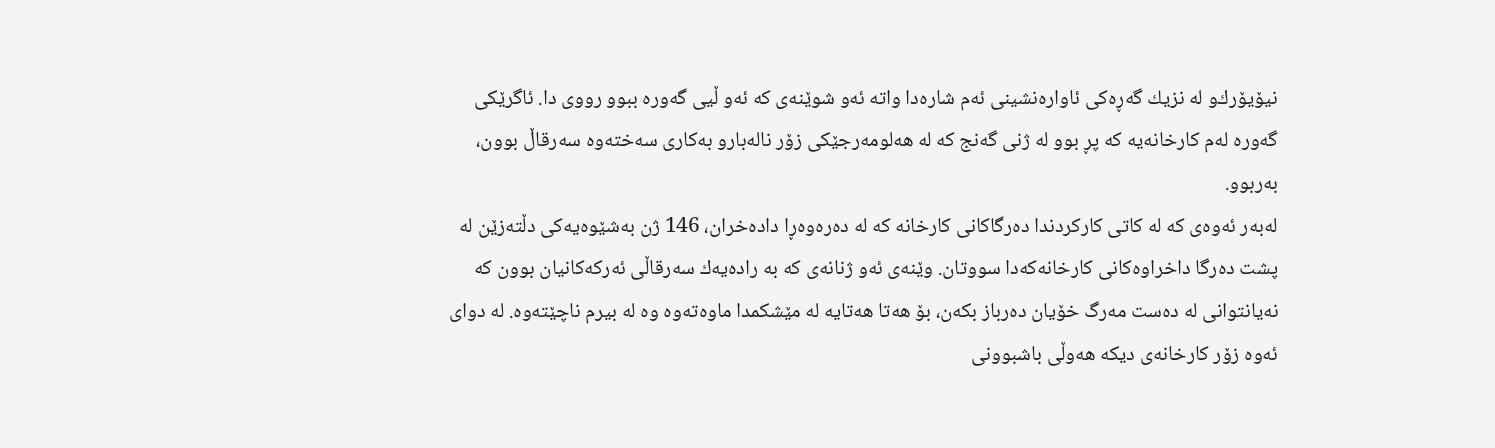نیۆیۆرك‌و له‌ نزیك گه‌ڕه‌كی‌ ئاواره‌نشینی‌ ئه‌م شاره‌دا واته‌ ئه‌و شوێنه‌ی‌ كه‌ ئه‌و ڵیی‌ گه‌وره‌ ببوو رووی‌ دا. ئاگرێكی‌ گه‌وره‌ له‌م كارخانه‌یه‌ كه‌ پڕ بوو له‌ ژنی‌ گه‌نج كه‌ له‌ هه‌لومه‌رجێكی‌ زۆر ناله‌بار‌و به‌كاری‌ سه‌خته‌وه‌ سه‌رقاڵ‌ بوون، به‌ربوو.
له‌به‌ر ئه‌وه‌ی‌ كه‌ له‌ كاتی‌ كاركردندا ده‌رگاكانی‌ كارخانه‌ كه‌ له‌ ده‌ره‌وه‌ڕا داده‌خران، 146 ژن به‌شێوه‌یه‌كی‌ دڵته‌زێن له‌ پشت ده‌رگا داخراوه‌كانی‌ كارخانه‌كه‌دا سووتان. وێنه‌ی‌ ئه‌و ژنانه‌ی‌ كه‌ به‌ راده‌یه‌ك سه‌رقاڵی‌ ئه‌ركه‌كانیان بوون كه‌ نه‌یانتوانی‌ له‌ ده‌ست مه‌رگ خۆیان ده‌رباز بكه‌ن، بۆ هه‌تا هه‌تایه‌ له‌ مێشكمدا ماوه‌ته‌وه‌ وه‌ له‌ بیرم ناچێته‌وه‌. له‌ دوای‌ ئه‌وه‌ زۆر كارخانه‌ی‌ دیكه‌ هه‌وڵی‌ باشبوونی‌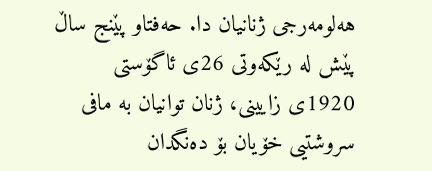هه‌لومه‌رجی‌ ژنانیان دا. حه‌فتا‌و پێنج ساڵ‌ پێش له‌ رێكه‌وتی‌ 26ی‌ ئاگۆستی‌ 1920ی‌ زایینی‌، ژنان توانیان به‌ مافی‌ سروشتیی‌ خۆیان بۆ ده‌نگدان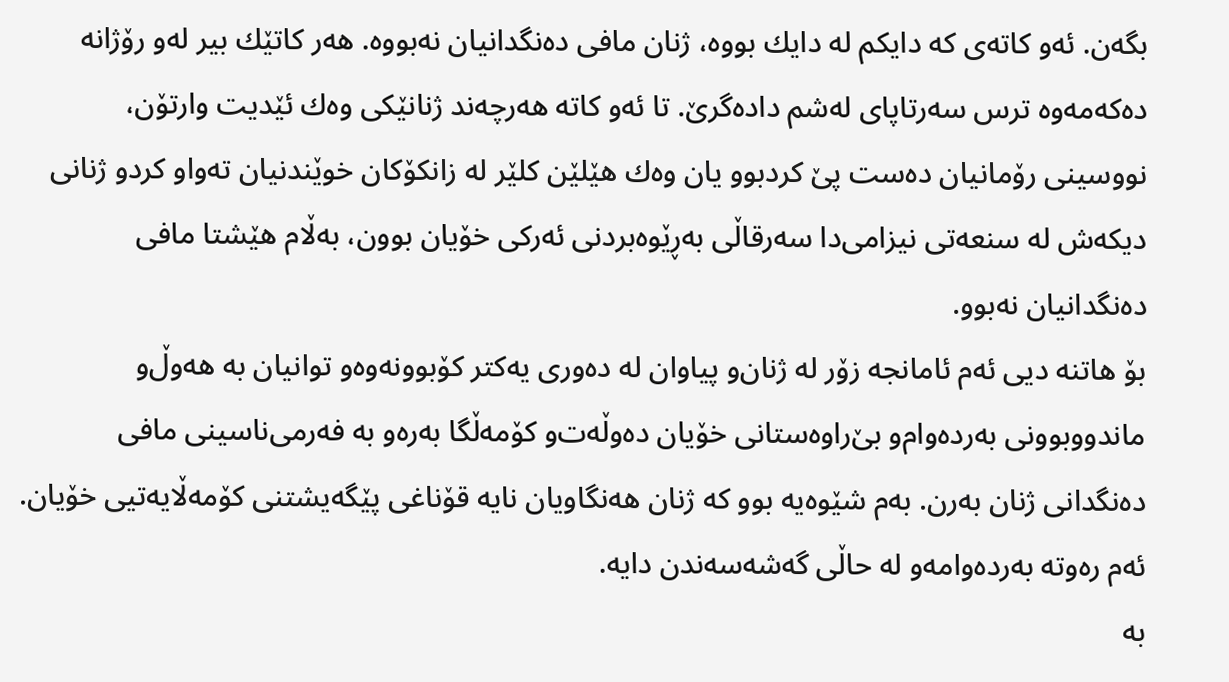بگه‌ن. ئه‌و كاته‌ی‌ كه‌ دایكم له‌ دایك بووه‌، ژنان مافی‌ ده‌نگدانیان نه‌بووه‌. هه‌ر كاتێك بیر له‌و رۆژانه‌ ده‌كه‌مه‌وه‌ ترس سه‌رتاپای‌ له‌شم داده‌گرێ‌. تا ئه‌و كاته‌ هه‌رچه‌ند ژنانێكی‌ وه‌ك ئێدیت وارتۆن، نووسینی‌ رۆمانیان ده‌ست پێ‌ كردبوو یان وه‌ك هێلێن كلێر له‌ زانكۆكان خوێندنیان ته‌واو كرد‌و ژنانی‌ دیكه‌ش له‌ سنعه‌تی‌ نیزامی‌دا سه‌رقاڵی‌ به‌ڕێوه‌بردنی‌ ئه‌ركی‌ خۆیان بوون، به‌ڵام هێشتا مافی‌ ده‌نگدانیان نه‌بوو.
بۆ هاتنه‌ دیی‌ ئه‌م ئامانجه‌ زۆر له‌ ژنان‌و پیاوان له‌ ده‌وری‌ یه‌كتر كۆبوونه‌وه‌‌و توانیان به‌ هه‌وڵ‌‌و ماندووبوونی‌ به‌رده‌وام‌و بێ‌راوه‌ستانی‌ خۆیان ده‌وڵه‌ت‌و كۆمه‌ڵگا به‌ره‌و به‌ فه‌رمی‌ناسینی‌ مافی‌ ده‌نگدانی‌ ژنان به‌رن. به‌م شێوه‌یه‌ بوو كه‌ ژنان هه‌نگاویان نایه‌ قۆناغی‌ پێگه‌یشتنی‌ كۆمه‌ڵایه‌تیی‌ خۆیان. ئه‌م ره‌وته‌ به‌رده‌وامه‌‌و له‌ حاڵی‌ گه‌شه‌سه‌ندن دایه‌.
به‌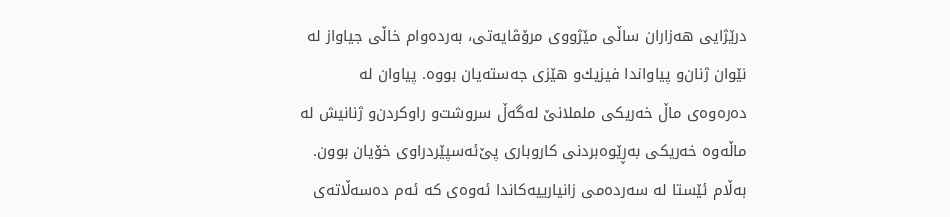درێژایی‌ هه‌زاران ساڵی‌ مێژووی‌ مرۆڤایه‌تی‌، به‌رده‌وام خاڵی‌ جیاواز له‌ نێوان ژنان‌و پیاواندا فیزیك‌و هێزی‌ جه‌سته‌یان بووه‌. پیاوان له‌ ده‌ره‌وه‌ی‌ ماڵ‌ خه‌ریكی‌ ململانێ‌ له‌گه‌ڵ‌ سروشت‌و راوكردن‌و ژنانیش له‌ ماڵه‌وه‌ خه‌ریكی‌ به‌ڕێوه‌بردنی‌ كار‌وباری‌ پێ‌ئه‌سپێردراوی‌ خۆیان بوون. به‌ڵام ئێستا له‌ سه‌رده‌می‌ زانیارییه‌كاندا ئه‌وه‌ی‌ كه‌ ئه‌م ده‌سه‌ڵاته‌ی‌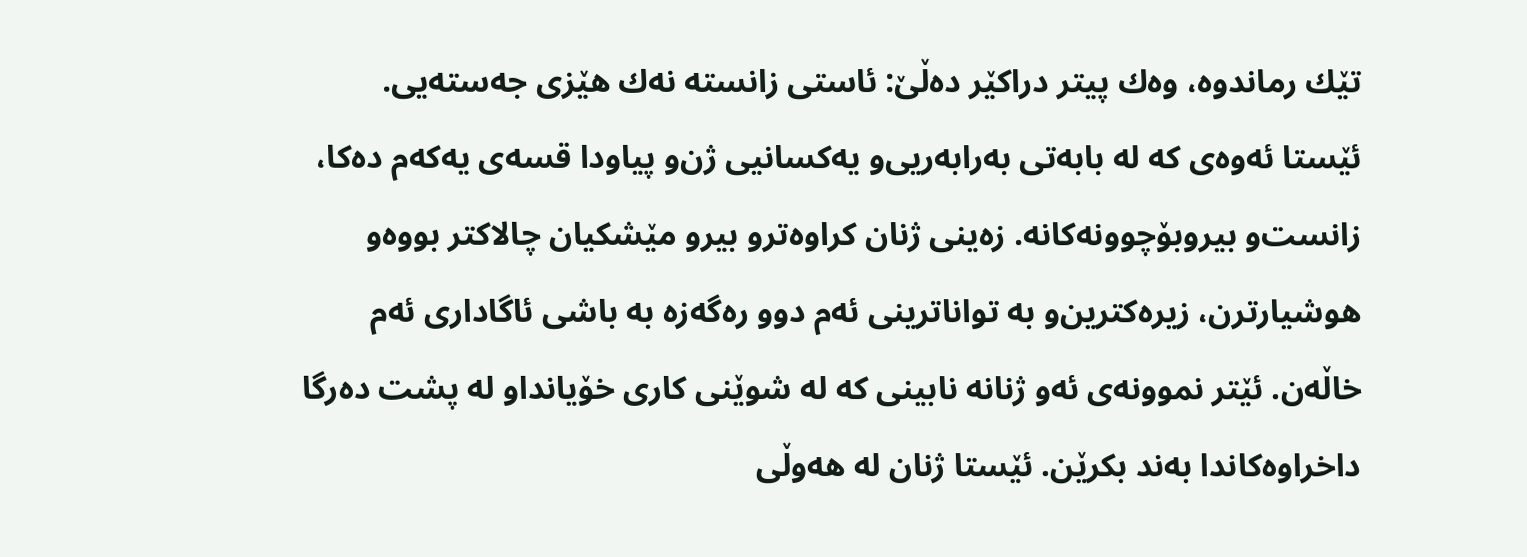تێك رماندوه‌، وه‌ك پیتر دراكێر ده‌ڵێ‌: ئاستی‌ زانسته‌ نه‌ك هێزی‌ جه‌سته‌یی‌.
ئێستا ئه‌وه‌ی‌ كه‌ له‌ بابه‌تی‌ به‌رابه‌ریی‌‌و یه‌كسانیی‌ ژن‌و پیاودا قسه‌ی‌ یه‌كه‌م ده‌كا، زانست‌و بیر‌وبۆچوونه‌كانه‌. زه‌ینی‌ ژنان كراوه‌تر‌و بیر‌و مێشكیان چالاكتر بووه‌‌و هوشیارترن، زیره‌كترین‌و به‌ تواناترینی‌ ئه‌م دوو ره‌گه‌زه‌ به‌ باشی‌ ئاگاداری‌ ئه‌م خاڵه‌ن. ئێتر نموونه‌ی‌ ئه‌و ژنانه‌ نابینی‌ كه‌ له‌ شوێنی‌ كاری‌ خۆیاندا‌و له‌ پشت ده‌رگا داخراوه‌كاندا به‌ند بكرێن. ئێستا ژنان له‌ هه‌وڵی‌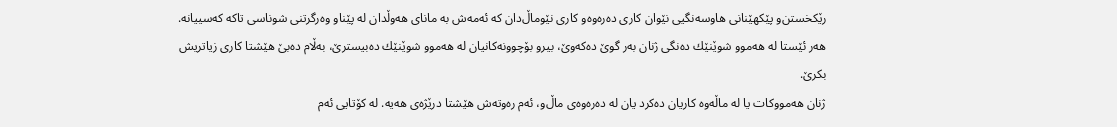رێكخستن‌و پێكهێنانی‌ هاوسه‌نگیی‌ نێوان كاری‌ ده‌ره‌وه‌‌و كاری‌ نێوماڵ‌دان كه‌ ئه‌مه‌ش به‌ مانای‌ هه‌وڵدان له‌ پێناو وه‌رگرتنی‌ شوناسی‌ تاكه‌ كه‌سییانه‌. هه‌ر ئێستا له‌ هه‌موو شوێنێك ده‌نگی‌ ژنان به‌ر گوێ‌ ده‌كه‌وێ‌، بیر‌و بۆچوونه‌كانیان له‌ هه‌موو شوێنێك ده‌بیسترێ‌، به‌ڵام ده‌بێ‌ هێشتا كاری‌ زیاتریش بكرێ‌.
ژنان هه‌مووكات یا له‌ ماڵه‌وه‌ كاریان ده‌كرد یان له‌ ده‌ره‌وه‌ی‌ ماڵ‌‌و، ئه‌م ره‌وته‌ش هێشتا درێژه‌ی‌ هه‌یه‌. له‌ كۆتایی‌ ئه‌م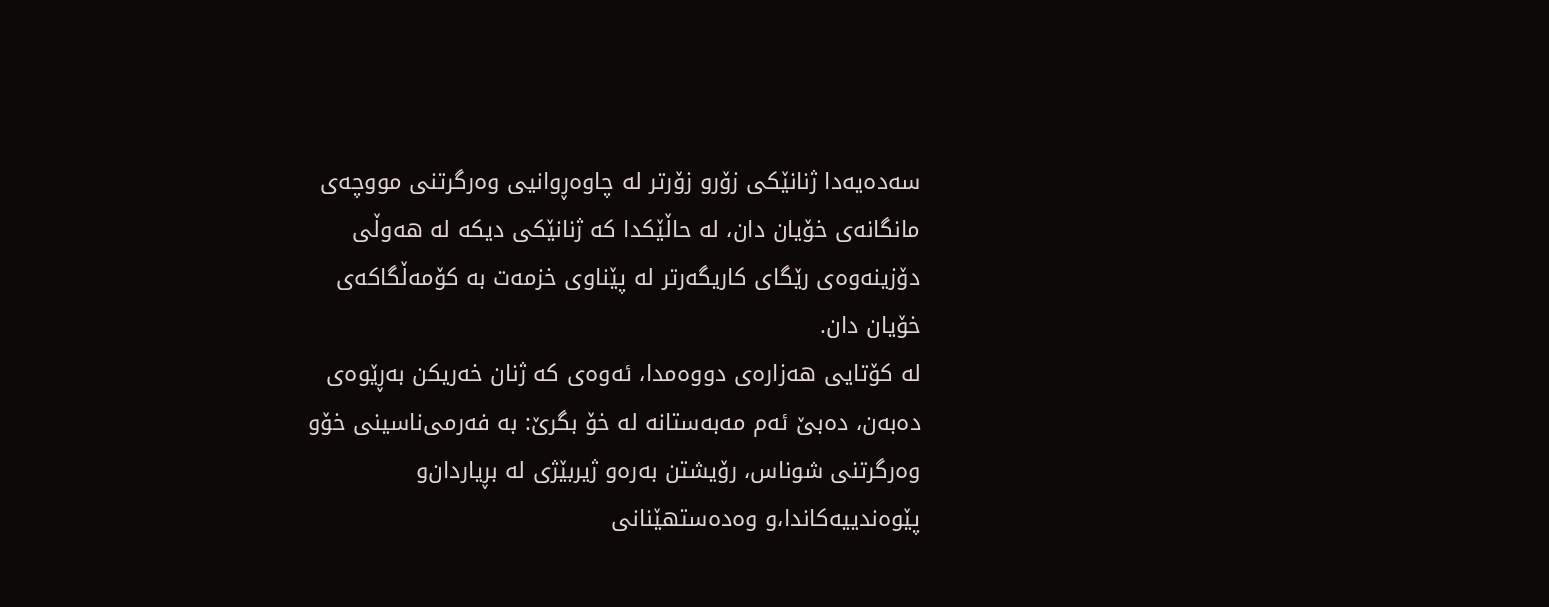سه‌ده‌یه‌دا ژنانێكی‌ زۆر‌و زۆرتر له‌ چاوه‌ڕوانیی‌ وه‌رگرتنی‌ مووچه‌ی‌ مانگانه‌ی‌ خۆیان دان، له‌ حاڵێكدا كه‌ ژنانێكی‌ دیكه‌ له‌ هه‌وڵی‌ دۆزینه‌وه‌ی‌ رێگای‌ كاریگه‌رتر له‌ پێناوی‌ خزمه‌ت به‌ كۆمه‌ڵگاكه‌ی‌ خۆیان دان.
له‌ كۆتایی‌ هه‌زاره‌ی‌ دووه‌مدا، ئه‌وه‌ی‌ كه‌ ژنان خه‌ریكن به‌ڕێوه‌ی‌ ده‌به‌ن، ده‌بێ‌ ئه‌م مه‌به‌ستانه‌ له‌ خۆ بگرێ‌: به‌ فه‌رمی‌ناسینی‌ خۆ‌و وه‌رگرتنی‌ شوناس، رۆیشتن به‌ره‌و ژیربێژی‌ له‌ بڕیاردان‌و پێوه‌ندییه‌كاندا،‌و وه‌ده‌ستهێنانی‌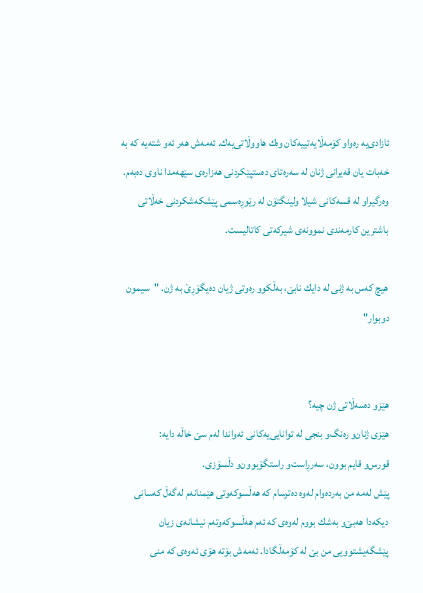ئازادی‌یه‌ ره‌وا‌و كۆمه‌ڵایه‌تییه‌كان وه‌ك هاووڵاتی‌یه‌ك. ئه‌مه‌ش هه‌ر ئه‌و شته‌یه‌ كه‌ به‌ خه‌بات یان قه‌یرانی‌ ژنان له‌ سه‌ره‌تای‌ ده‌ستپێكردنی‌ هه‌زاره‌ی‌ سێهه‌مدا ناوی‌ ده‌به‌م.
وه‌رگیراو له‌ قسه‌كانی‌ شیلا ولینگتۆن له‌ رێوڕه‌سمی‌ پێشكه‌شكردنی‌ خه‌ڵاتی‌ باشترین كارمه‌ندی‌ نموونه‌ی‌ شیركه‌تی‌ كاتالیست.

هیچ كه‌س به‌ ژنی‌ له‌ دایك نابێ‌، به‌ڵكوو ره‌وتی‌ ژیان ده‌یگۆڕێ‌ به‌ ژن. "سیمون دوبوار"


هێز‌و ده‌سه‌ڵاتی‌ ژن چیه‌؟
هێزی‌ ژنان‌و ره‌نگ‌و بنجی‌ له‌ توانایی‌یه‌كانی‌ ئه‌واندا له‌م سێ‌ خاڵه‌ دایه‌:
قورس‌و قایم بوون، سه‌رڕاست‌و راستگۆبوون‌و دڵسۆزی‌.
پێش له‌مه‌ من به‌رده‌وام له‌وه‌ ده‌ترسام كه‌ هه‌ڵسوكه‌وتی‌ هێمنانه‌م له‌گه‌ڵ‌ كه‌سانی‌ دیكه‌دا هه‌بێ‌‌و به‌شك بووم له‌وه‌ی‌ كه‌ ئه‌م هه‌ڵسوكه‌وته‌م نیشانه‌ی‌ زیان پێشگه‌یشتوویی‌ من بێ‌ له‌ كۆمه‌ڵگادا. ئه‌مه‌ش بۆته‌ هۆی‌ ئه‌وه‌ی‌ كه‌ منی‌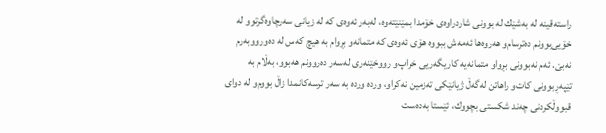راسته‌قینه‌ له‌ به‌شێك له‌ بوونی‌ شاردراوه‌ی‌ خۆمدا بمێنێته‌وه‌، له‌به‌ر ئه‌وه‌ی‌ كه‌ له‌ زیانی‌ سه‌رچاوه‌گرتوو له‌ خۆیی‌بوونم ده‌ترسام‌و هه‌روه‌ها ئه‌مه‌ش ببووه‌ هۆی‌ ئه‌وه‌ی‌ كه‌ متمانه‌‌و بڕوام به‌ هیچ كه‌س له‌ ده‌ورووبه‌رم نه‌بێ‌. ئه‌م نه‌بوونی‌ بڕوا‌و متمانه‌یه‌ كاریگه‌ریی‌ خراپ‌و رووخێنه‌ری‌ له‌سه‌ر ده‌روونم هه‌بوو، به‌ڵام به‌ تێپه‌ڕبوونی‌ كات‌و راهاتن له‌گه‌ڵ‌ ژیانێكی‌ ته‌زمین نه‌كراو، ورده‌ ورده‌ به‌ سه‌ر ترسه‌كانمدا زاڵ‌ بووم‌و له‌ دوای‌ قبووڵكردنی‌ چه‌ند شكستی‌ بچووك، ئێستا به‌ده‌ست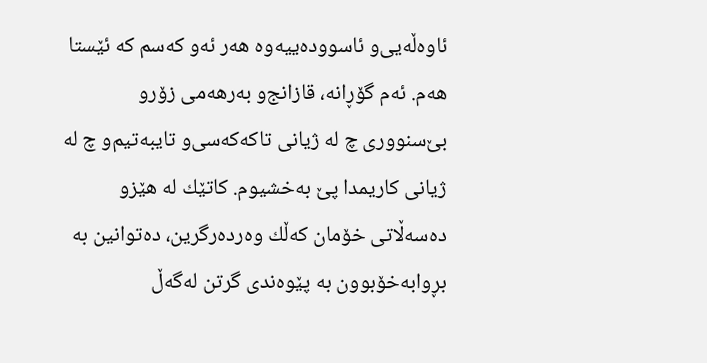ئاوه‌ڵه‌یی‌‌و ئاسووده‌ییه‌وه‌ هه‌ر ئه‌و كه‌سم كه‌ ئێستا هه‌م. ئه‌م گۆڕانه‌، قازانج‌و به‌رهه‌می‌ زۆر‌و بێ‌سنووری‌ چ له‌ ژیانی‌ تاكه‌كه‌سی‌‌و تایبه‌تیم‌و چ له‌ ژیانی‌ كاریمدا پێ‌ به‌خشیوم. كاتێك له‌ هێز‌و ده‌سه‌ڵاتی‌ خۆمان كه‌ڵك وه‌رده‌رگرین، ده‌توانین به‌ بڕوابه‌خۆبوون به‌ پێوه‌ندی‌ گرتن له‌گه‌ڵ‌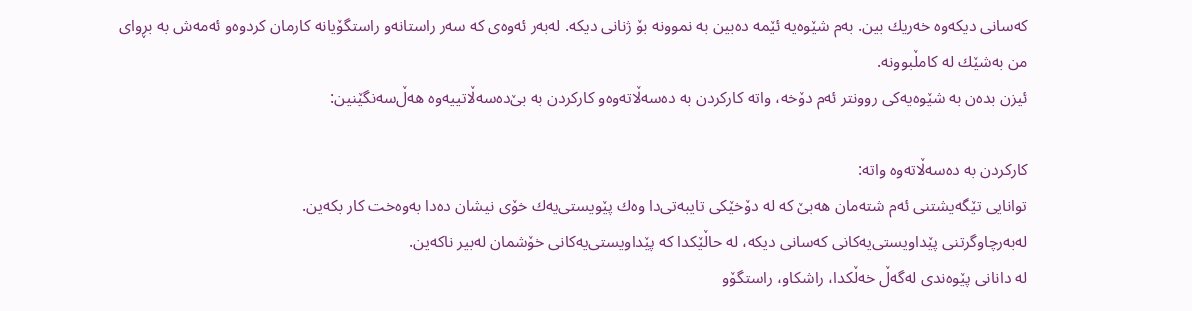كه‌سانی‌ دیكه‌وه‌ خه‌ریك بین. به‌م شێوه‌یه‌ ئێمه‌ ده‌بین به‌ نموونه‌ بۆ ژنانی‌ دیكه‌. له‌به‌ر ئه‌وه‌ی‌ كه‌ سه‌ر راستانه‌‌و راستگۆیانه‌ كارمان كردوه‌‌و ئه‌مه‌ش به‌ بڕوای‌ من به‌شێك له‌ كامڵبوونه‌.
ئیزن بده‌ن به‌ شێوه‌یه‌كی‌ روونتر ئه‌م دۆخه‌، واته‌ كاركردن به‌ ده‌سه‌ڵاته‌وه‌‌و كاركردن به‌ بێ‌ده‌سه‌ڵاتییه‌وه‌ هه‌ڵ‌سه‌نگێنین:

كاركردن به‌ ده‌سه‌ڵاته‌وه‌ واته‌:
توانایی‌ تێگه‌یشتنی‌ ئه‌م شته‌مان هه‌بێ‌ كه‌ له‌ دۆخێكی‌ تایبه‌تی‌دا وه‌ك پێویستی‌یه‌ك خۆی‌ نیشان ده‌دا به‌وه‌خت كار بكه‌ین.
له‌به‌رچاوگرتنی‌ پێداویستی‌یه‌كانی‌ كه‌سانی‌ دیكه‌، له‌ حاڵێكدا كه‌ پێداویستی‌یه‌كانی‌ خۆشمان له‌بیر ناكه‌ین.
له‌ دانانی‌ پێوه‌ندی‌ له‌گه‌ڵ‌ خه‌ڵكدا، راشكاو، راستگۆ‌و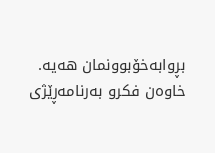بڕوابه‌خۆبوونمان هه‌یه‌.
خاوه‌ن فكر‌و به‌رنامه‌ڕێژی‌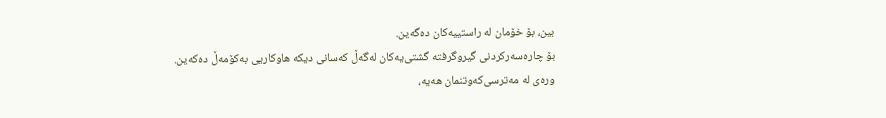بین، بۆ خۆمان له‌ راستییه‌كان ده‌گه‌ین.
بۆ چاره‌سه‌ركردنی‌ گیر‌وگرفته‌ گشتی‌یه‌كان له‌گه‌ڵ‌ كه‌سانی‌ دیكه‌ هاوكاریی‌ به‌كۆمه‌ڵ‌ ده‌كه‌ین.
وره‌ی‌ له‌ مه‌ترسی‌كه‌وتنمان هه‌یه‌،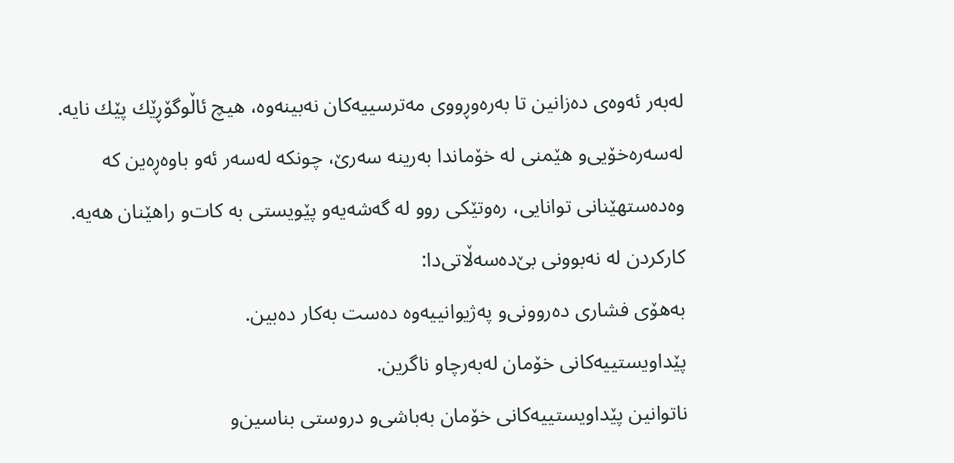له‌به‌ر ئه‌وه‌ی‌ ده‌زانین تا به‌ره‌وڕووی‌ مه‌ترسییه‌كان نه‌بینه‌وه‌، هیچ ئاڵوگۆڕێك پێك نایه‌.
له‌سه‌ره‌خۆیی‌‌و هێمنی‌ له‌ خۆماندا به‌رینه‌ سه‌رێ‌، چونكه‌ له‌سه‌ر ئه‌و باوه‌ڕه‌ین كه‌ وه‌ده‌ستهێنانی‌ توانایی‌، ره‌وتێكی‌ روو له‌ گه‌شه‌یه‌‌و پێویستی‌ به‌ كات‌و راهێنان هه‌یه‌.
كاركردن له‌ نه‌بوونی‌ بێ‌ده‌سه‌ڵاتی‌دا:
به‌هۆی‌ فشاری‌ ده‌روونی‌‌و په‌ژیوانییه‌وه‌ ده‌ست به‌كار ده‌بین.
پێداویستییه‌كانی‌ خۆمان له‌به‌رچاو ناگرین.
ناتوانین پێداویستییه‌كانی‌ خۆمان به‌باشی‌‌و دروستی‌ بناسین‌و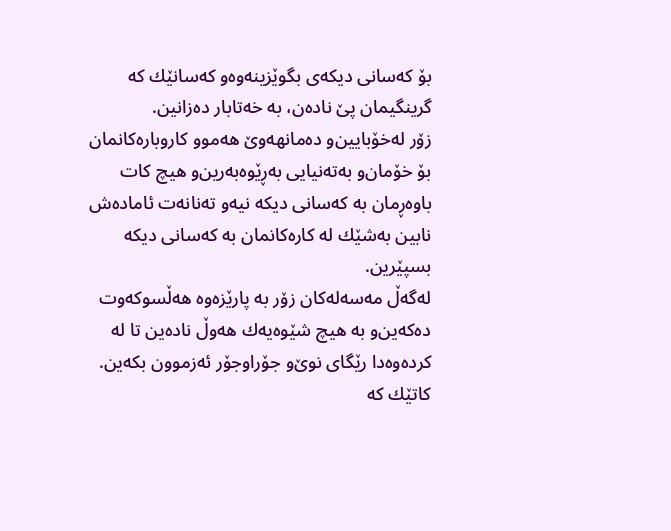بۆ كه‌سانی‌ دیكه‌ی‌ بگوێزینه‌وه‌‌و كه‌سانێك كه‌ گرینگیمان پێ‌ ناده‌ن، به‌ خه‌تابار ده‌زانین.
زۆر له‌خۆبایین‌و ده‌مانهه‌وێ‌ هه‌موو كار‌وباره‌كانمان بۆ خۆمان‌و به‌ته‌نیایی‌ به‌ڕێوه‌به‌رین‌و هیچ كات باوه‌ڕمان به‌ كه‌سانی‌ دیكه‌ نیه‌‌و ته‌نانه‌ت ئاماده‌ش نابین به‌شێك له‌ كاره‌كانمان به‌ كه‌سانی‌ دیكه‌ بسپێرین.
له‌گه‌ڵ‌ مه‌سه‌له‌كان زۆر به‌ پارێزه‌وه‌ هه‌ڵسوكه‌وت ده‌كه‌ین‌و به‌ هیچ شێوه‌یه‌ك هه‌وڵ‌ ناده‌ین تا له‌ كرده‌وه‌دا رێگای‌ نوێ‌‌و جۆراوجۆر ئه‌زموون بكه‌ین.
كاتێك كه‌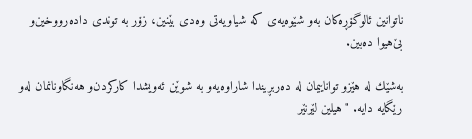ناتوانین ئالوگۆڕه‌كان به‌و شێوه‌یه‌ی‌ كه‌ شیاویه‌تی‌ وه‌دی‌ بێنین، زۆر به‌ توندی‌ داده‌رووخین‌و بێ‌هیوا ده‌بین.

به‌شێك له‌ هێز‌و تواناییمان له‌ ده‌ربڕیندا شاراوه‌یه‌‌و به‌ شوێن ئه‌ویشدا كاركردن‌و هه‌نگاونانمان له‌و رێگایه‌ دایه‌. "هیلین لێرنێر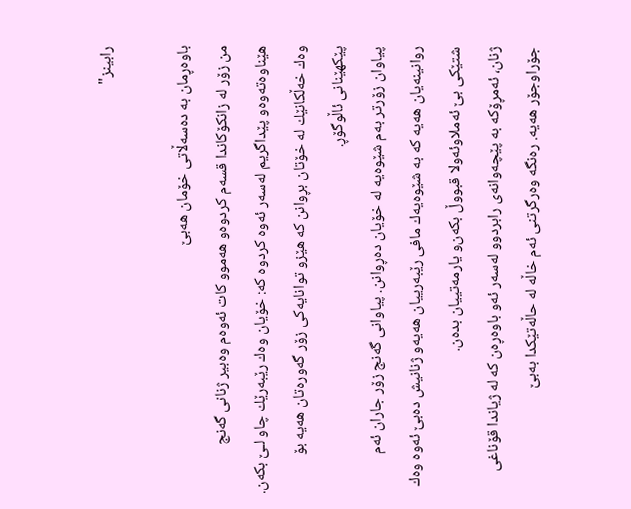رابینز"

باوه‌ڕمان به‌ ده‌سه‌ڵاتی‌ خۆمان هه‌بێ‌
من زۆر له‌ زانكۆكاندا قسه‌م كردوه‌‌و هه‌موو كات ئه‌وه‌م وه‌بیر ژنانی‌ گه‌نج هێناوه‌ته‌وه‌‌و پێداگریم له‌سه‌ر ئه‌وه‌ كردوه‌ كه‌: خۆیان وه‌ك رێبه‌رێك چاو لـێ‌ بكه‌ن. وه‌ك خه‌ڵكانێك له‌ خۆتان بڕوانن كه‌ هێز‌و توانایه‌كی‌ زۆر گه‌وره‌تان هه‌یه‌ بۆ پێكهێنانی‌ ئاڵوگۆڕ.
پیاوان زۆرتر به‌م شێوه‌یه‌ له‌ خۆیان ده‌ڕوانن. پیاوانی‌ گه‌نج زۆر جاران ئه‌م روانینه‌یان هه‌یه‌ كه‌ به‌ شێوه‌یه‌ك مافی‌ رێبه‌رییان هه‌یه‌‌و ژنانیش ده‌بێ‌ ئه‌وه‌ وه‌ك شتێكی‌ بێ‌ ئه‌ملا‌وئه‌ولا قبووڵ‌ بكه‌ن‌و یارمه‌تییان بده‌ن.
ژنان، ئه‌مڕۆكه‌ به‌ پێچه‌وانه‌ی‌ رابردوو له‌سه‌ر ئه‌و باوه‌ڕه‌ن كه‌ له‌ ژیاندا قۆناغی‌ جۆراوجۆر هه‌یه‌. ره‌نگه‌ وه‌رگرتنی‌ ئه‌م خاڵه‌ له‌ حاڵه‌تێكدا به‌بێ‌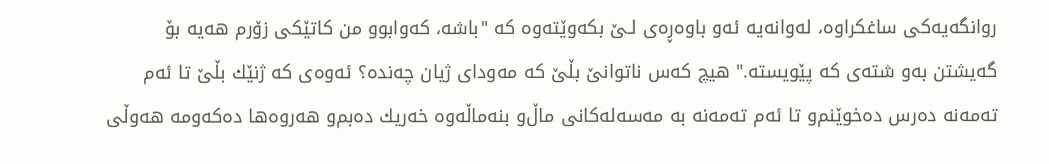روانگه‌یه‌كی‌ ساغكراوه‌، له‌وانه‌یه‌ ئه‌و باوه‌ڕه‌ی‌ لـێ‌ بكه‌وێته‌وه‌ كه‌ "باشه‌، كه‌وابوو من كاتێكی‌ زۆرم هه‌یه‌ بۆ گه‌یشتن به‌و شته‌ی‌ كه‌ پێویسته‌." هیچ كه‌س ناتوانێ‌ بڵێ‌ كه‌ مه‌ودای‌ ژیان چه‌نده‌؟ ئه‌وه‌ی‌ كه‌ ژنێك بڵێ‌ تا ئه‌م ته‌مه‌نه‌ ده‌رس ده‌خوێنم‌و تا ئه‌م ته‌مه‌نه‌ به‌ مه‌سه‌له‌كانی‌ ماڵ‌‌و بنه‌ماڵه‌وه‌ خه‌ریك ده‌بم‌و هه‌روه‌ها ده‌كه‌ومه‌ هه‌وڵی‌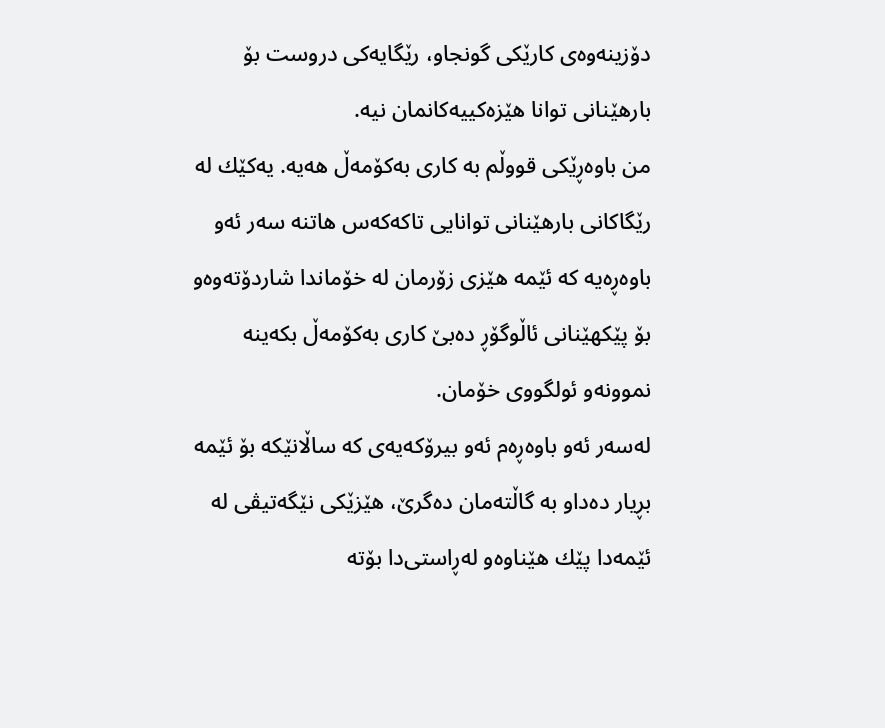دۆزینه‌وه‌ی‌ كارێكی‌ گونجاو، رێگایه‌كی‌ دروست بۆ بارهێنانی‌ توانا هێزه‌كییه‌كانمان نیه‌.
من باوه‌ڕێكی‌ قووڵم به‌ كاری‌ به‌كۆمه‌ڵ‌ هه‌یه‌. یه‌كێك له‌ رێگاكانی‌ بارهێنانی‌ توانایی‌ تاكه‌كه‌س هاتنه‌ سه‌ر ئه‌و باوه‌ڕه‌یه‌ كه‌ ئێمه‌ هێزی‌ زۆرمان له‌ خۆماندا شاردۆته‌وه‌‌و بۆ پێكهێنانی‌ ئاڵوگۆڕ ده‌بێ‌ كاری‌ به‌كۆمه‌ڵ‌ بكه‌ینه‌ نموونه‌‌و ئولگووی‌ خۆمان.
له‌سه‌ر ئه‌و باوه‌ڕه‌م ئه‌و بیرۆكه‌یه‌ی‌ كه‌ ساڵانێكه‌ بۆ ئێمه‌ بڕیار ده‌دا‌و به‌ گاڵته‌مان ده‌گرێ‌، هێزێكی‌ نێگه‌تیڤی‌ له‌ ئێمه‌دا پێك هێناوه‌‌و له‌ڕاستی‌دا بۆته‌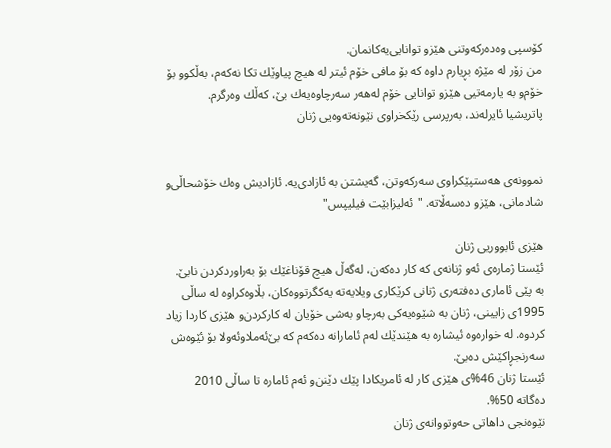كۆسپی‌ وه‌ده‌ركه‌وتنی‌ هێز‌و توانایی‌یه‌كانمان.
من زۆر له‌ مێژه‌ بڕیارم داوه‌ كه‌ بۆ مافی‌ خۆم ئیتر له‌ هیچ پیاوێك تكا نه‌كه‌م، به‌ڵكوو بۆ خۆم‌و به‌ یارمه‌تیی‌ هێز‌و توانایی‌ خۆم له‌هه‌ر سه‌رچاوه‌یه‌ك بێ‌، كه‌ڵك وه‌رگرم.
پاتریشیا ئایرله‌ند، به‌رپرسی‌ رێكخراوی‌ نێونه‌ته‌وه‌یی‌ ژنان


نموونه‌ی‌ هه‌ستپێكراوی‌ سه‌ركه‌وتن، گه‌یشتن به‌ ئازادی‌یه‌. ئازادیش وه‌ك خۆشحاڵی‌‌و شادمانی‌، هێز‌و ده‌سه‌ڵاته‌. "ئه‌لیزابێت فیلیپس"

هێزی‌ ئابووریی‌ ژنان
ئێستا ژماره‌ی‌ ئه‌و ژنانه‌ی‌ كه‌ كار ده‌كه‌ن، له‌گه‌ڵ‌ هیچ قۆناغێك بۆ به‌راوردكردن نابێ‌. به‌ پێی‌ ئاماری‌ ده‌فته‌ری‌ ژنانی‌ كرێكاری‌ ویلایه‌ته‌ یه‌كگرتووه‌كان، بڵاوه‌كراوه‌ له‌ ساڵی‌ 1995ی‌ زایینی‌، ژنان به‌ شێوه‌یه‌كی‌ به‌رچاو به‌شی‌ خۆیان له‌ كاركردن‌و هێزی‌ كاردا زیاد كردوه‌. له‌ خواره‌وه‌ ئیشاره‌ به‌ هێندێك له‌م ئامارانه‌ ده‌كه‌م كه‌ بێ‌ئه‌ملا‌وئه‌ولا بۆ ئێوه‌ش سه‌رنجڕاكێش ده‌بێ‌.
ئێستا ژنان 46%ی‌ هێزی‌ كار له‌ ئامریكادا پێك دێنن‌و ئه‌م ئاماره‌ تا ساڵی‌ 2010 ده‌گاته‌ 50%.
نێوه‌نجی‌ داهاتی‌ حه‌وتووانه‌ی‌ ژنان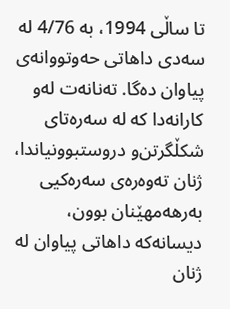تا ساڵی‌ 1994، به‌ 4/76 له‌ سه‌دی‌ داهاتی‌ حه‌وتووانه‌ی‌ پیاوان ده‌گا. ته‌نانه‌ت له‌و كارانه‌دا كه‌ له‌ سه‌ره‌تای‌ شكڵگرتن‌و دروستبوونیاندا، ژنان ته‌وه‌ره‌ی‌ سه‌ره‌كیی‌ به‌رهه‌مهێنان بوون، دیسانه‌كه‌ داهاتی‌ پیاوان له‌ ژنان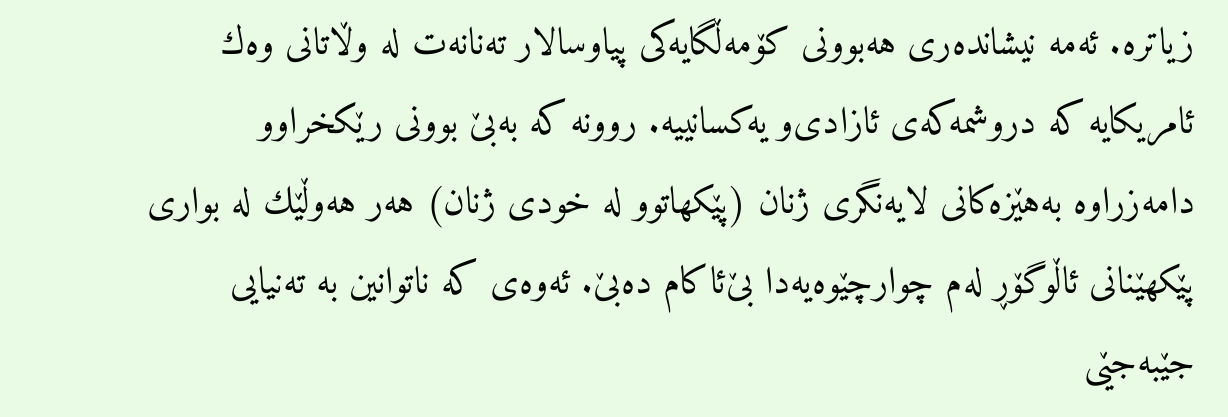زیاتره‌. ئه‌مه‌ نیشانده‌ری‌ هه‌بوونی‌ كۆمه‌ڵگایه‌كی‌ پیاوسالار ته‌نانه‌ت له‌ وڵاتانی‌ وه‌ك ئامریكایه‌ كه‌ دروشمه‌كه‌ی‌ ئازادی‌‌و یه‌كسانییه‌. روونه‌ كه‌ به‌بێ‌ بوونی‌ رێكخراو‌و دامه‌زراوه‌ به‌هێزه‌كانی‌ لایه‌نگری‌ ژنان (پێكهاتوو له‌ خودی‌ ژنان) هه‌ر هه‌وڵێك له‌ بواری‌ پێكهێنانی‌ ئاڵوگۆڕ له‌م چوارچێوه‌یه‌دا بێ‌ئاكام ده‌بێ‌. ئه‌وه‌ی‌ كه‌ ناتوانین به‌ ته‌نیایی‌ جێبه‌جێی‌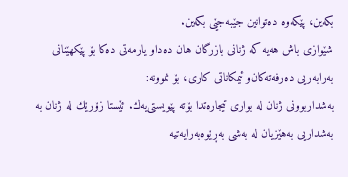بكه‌ین، پێكه‌وه‌ ده‌توانین جێبه‌جێی‌ بكه‌ین.
شێوازی‌ باش هه‌یه‌ كه‌ ژنانی‌ بازرگان هان ده‌دا‌و یارمه‌تی‌ ده‌كا بۆ پێكهێنانی‌ به‌رابه‌ریی‌ ده‌رفه‌ته‌كان‌و ئیمكاناتی‌ كاری، بۆ نموونه‌:
به‌شداربوونی‌ ژنان له‌ بواری‌ تیجاره‌تدا بۆته‌ پێویستی‌یه‌ك. ئێستا زۆرێك له‌ ژنان به‌ به‌شداریی‌ به‌هێزیان له‌ به‌شی‌ به‌ڕێوه‌به‌رایه‌تیه‌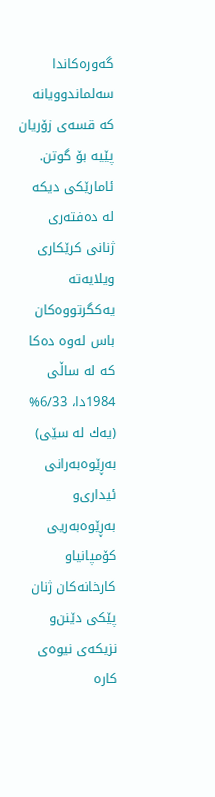گه‌وره‌كاندا سه‌لماندوویانه‌ كه‌ قسه‌ی‌ زۆریان پێیه‌ بۆ گوتن.
ئامارێكی‌ دیكه‌ له‌ ده‌فته‌ری‌ ژنانی‌ كرێكاری‌ ویلایه‌ته‌ یه‌كگرتووه‌كان باس له‌وه‌ ده‌كا كه‌ له‌ ساڵی‌ 1984دا، 6/33% (یه‌ك له‌ سێی‌) به‌ڕێوه‌به‌رانی‌ ئیداری‌‌و به‌ڕێوه‌به‌ریی‌ كۆمپانیا‌و كارخانه‌كان ژنان پێكی‌ دێنن‌و نزیكه‌ی‌ نیوه‌ی‌ كاره‌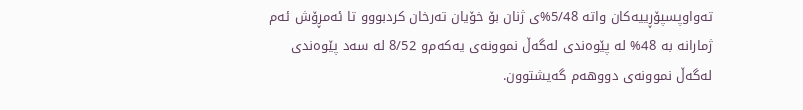ته‌واوپسپۆڕییه‌كان واته‌ 5/48%ی‌ ژنان بۆ خۆیان ته‌رخان كردبوو‌و تا ئه‌مڕۆش ئه‌م ژمارانه‌ به‌ 48% له‌ پێوه‌ندی‌ له‌گه‌ڵ‌ نموونه‌ی‌ یه‌كه‌م‌و 8/52 له‌ سه‌د پێوه‌ندی‌ له‌گه‌ڵ‌ نموونه‌ی‌ دووهه‌م گه‌یشتوون.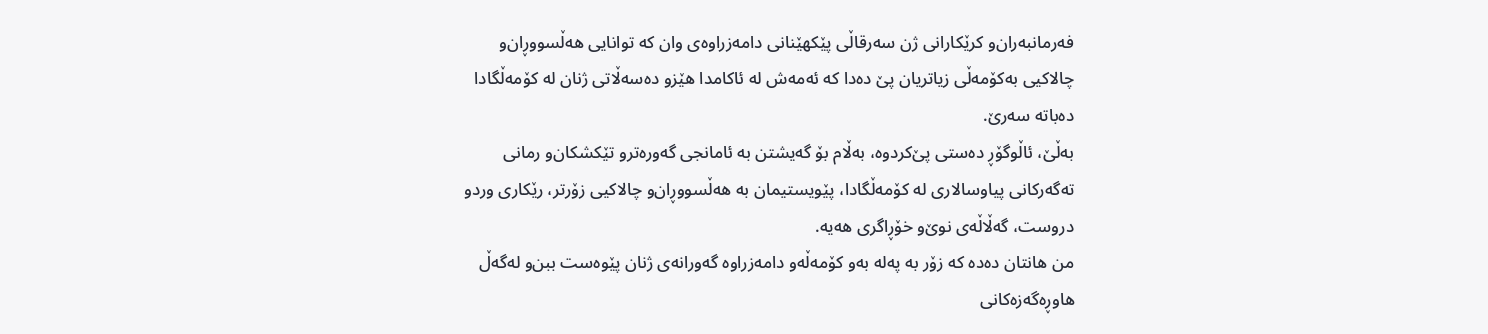فه‌رمانبه‌ران‌و كرێكارانی‌ ژن سه‌رقاڵی‌ پێكهێنانی‌ دامه‌زراوه‌ی‌ وان كه‌ توانایی‌ هه‌ڵسووڕان‌و چالاكیی‌ به‌كۆمه‌ڵی‌ زیاتریان پێ‌ ده‌دا كه‌ ئه‌مه‌ش له‌ ئاكامدا هێز‌و ده‌سه‌ڵاتی‌ ژنان له‌ كۆمه‌ڵگادا ده‌باته‌ سه‌رێ‌.
به‌ڵێ‌، ئاڵوگۆڕ ده‌ستی‌ پێ‌كردوه‌، به‌ڵام بۆ گه‌یشتن به‌ ئامانجی‌ گه‌وره‌تر‌و تێكشكان‌و رمانی‌ ته‌گه‌ركانی‌ پیاوسالاری‌ له‌ كۆمه‌ڵگادا، پێویستیمان به‌ هه‌ڵسووڕان‌و چالاكیی‌ زۆرتر، رێكاری‌ ورد‌و دروست، گه‌ڵاڵه‌ی‌ نوێ‌‌و خۆڕاگری‌ هه‌یه‌.
من هانتان ده‌ده‌ كه‌ زۆر به‌ په‌له‌ به‌و كۆمه‌ڵه‌‌و دامه‌زراوه‌ گه‌ورانه‌ی‌ ژنان پێوه‌ست ببن‌و له‌گه‌ڵ‌ هاوڕه‌گه‌زه‌كانی‌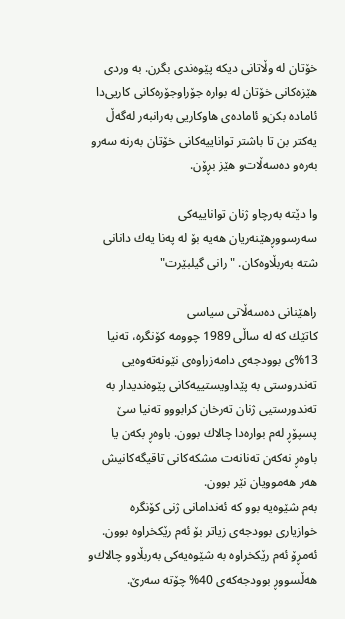خۆتان له‌ وڵاتانی‌ دیكه‌ پێوه‌ندی‌ بگرن. به‌ وردی‌ هێزه‌كانی‌ خۆتان له‌ بواره‌ جۆراوجۆره‌كانی‌ كاریی‌دا ئاماده‌ بكن‌و ئاماده‌ی‌ هاوكاریی‌ به‌رانبه‌ر له‌گه‌ڵ‌ یه‌كتر بن تا باشتر تواناییه‌كانی‌ خۆتان به‌رنه‌ سه‌ر‌و به‌ره‌و ده‌سه‌ڵات‌و هێز بڕۆن.

وا دێته‌ به‌رچاو ژنان تواناییه‌كی‌ سه‌رسووڕهێنه‌ریان هه‌یه‌ بۆ له‌ په‌نا یه‌ك دانانی‌ شته‌ به‌ربڵاوه‌كان. "رانی‌ گیلبێرت"

راهێنانی‌ ده‌سه‌ڵاتی‌ سیاسی‌
كاتێك كه‌ له‌ ساڵی‌ 1989 چوومه‌ كۆنگره‌، ته‌نیا 13%ی‌ بوودجه‌ی‌ دامه‌زراوه‌ی‌ نێونه‌ته‌وه‌یی‌ ته‌ندروستی‌ به‌ پێداویستییه‌كانی‌ پێوه‌ندیدار به‌ ته‌ندورستیی‌ ژنان ته‌رخان كرابوو‌و ته‌نیا سێ‌ پسپۆڕ له‌م بواره‌دا چالاك بوون. باوه‌ڕ بكه‌ن یا باوه‌ڕ نه‌كه‌ن ته‌نانه‌ت مشكه‌كانی‌ تاقیگه‌كانیش هه‌ر هه‌موویان نێر بوون.
به‌م شێوه‌یه‌ بوو كه‌ ئه‌ندامانی‌ ژنی‌ كۆنگره‌ خوازیاری‌ بوودجه‌ی‌ زیاتر بۆ ئه‌م رێكخراوه‌ بوون. ئه‌مڕۆ ئه‌م رێكخراوه‌ به‌ شێوه‌یه‌كی‌ به‌ربڵاو‌و چالاك‌و هه‌ڵسووڕ بوودجه‌كه‌ی‌ 40% چۆته‌ سه‌رێ‌.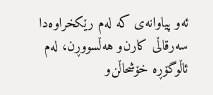ئه‌و پیاوانه‌ی‌ كه‌ له‌م رێكخراوه‌دا سه‌رقاڵی‌ كارن‌و هه‌ڵسووڕن، له‌م ئاڵوگۆڕه‌ خۆشحاڵن‌و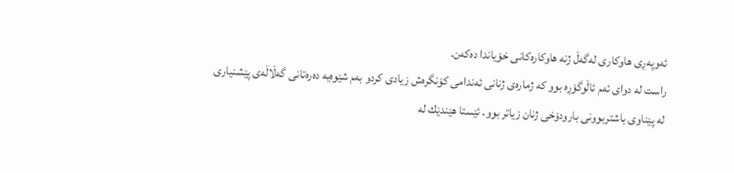ئه‌وپه‌ڕی‌ هاوكاری له‌گه‌ڵ‌ ژنه‌ هاوكاره‌كانی‌ خۆیاندا ده‌كه‌ن.
راست له‌ دوای‌ ئه‌م ئاڵوگۆڕه‌ بوو كه‌ ژماره‌ی‌ ژنانی‌ ئه‌ندامی‌ كۆنگره‌ش زیادی‌ كرد‌و به‌م شێوه‌یه‌ ده‌ره‌تانی‌ گه‌ڵاڵه‌ی‌ پێشنیاری‌ له‌ پێناوی‌ باشتربوونی‌ بار‌ودۆخی‌ ژنان زیاتر بوو. ئێستا هێندێك له‌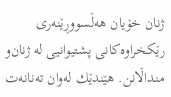ژنان خۆیان هه‌ڵسووڕێنه‌ری‌ رێكخراوه‌كانی‌ پشتیوانیی‌ له‌ ژنان‌و منداڵانن. هێندێك له‌وان ته‌نانه‌ت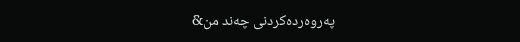په‌روه‌رده‌كردنی‌ چه‌ند من&